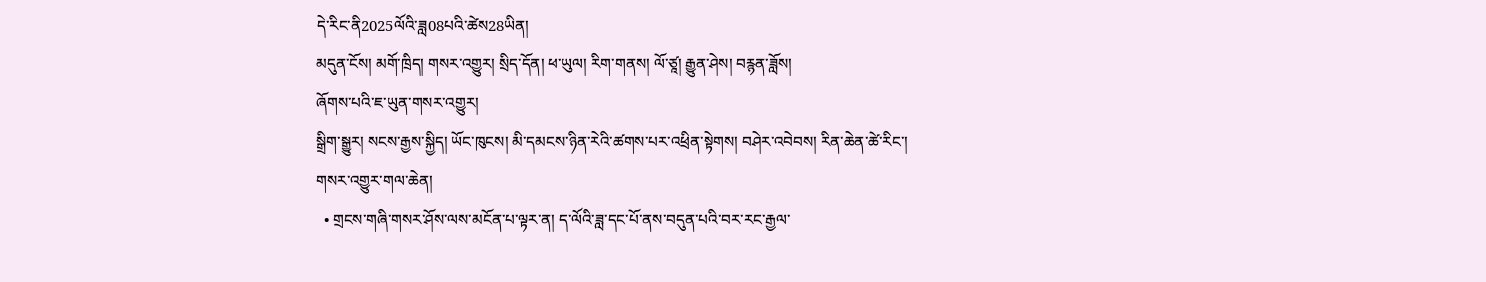དེ་རིང་ནི2025ལོའི་ཟླ08པའི་ཚེས28ཡིན།
མདུན་ངོས། མགོ་ཁྲིད། གསར་འགྱུར། སྲིད་དོན། ཕ་ཡུལ། རིག་གནས། ལོ་ཙཱ། རྒྱུན་ཤེས། བརྙན་ཟློས།
ཞོགས་པའི་ཇ་ཡུན་གསར་འགྱུར།
སྒྲིག་སྒྱུར། སངས་རྒྱས་སྐྱིད། ཡོང་ཁུངས། མི་དམངས་ཉིན་རེའི་ཚགས་པར་འཕྲིན་སྟེགས། བཤེར་འབེབས། རིན་ཆེན་ཚེ་རིང་།
གསར་འགྱུར་གལ་ཆེན།
  • གྲངས་གཞི་གསར་ཤོས་ལས་མངོན་པ་ལྟར་ན། ད་ལོའི་ཟླ་དང་པོ་ནས་བདུན་པའི་བར་རང་རྒྱལ་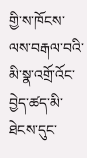གྱི་ས་ཁོངས་ལས་བརྒལ་བའི་མི་སྣ་འགྲོ་འོང་བྱེད་ཚད་མི་ཐེངས་དུང་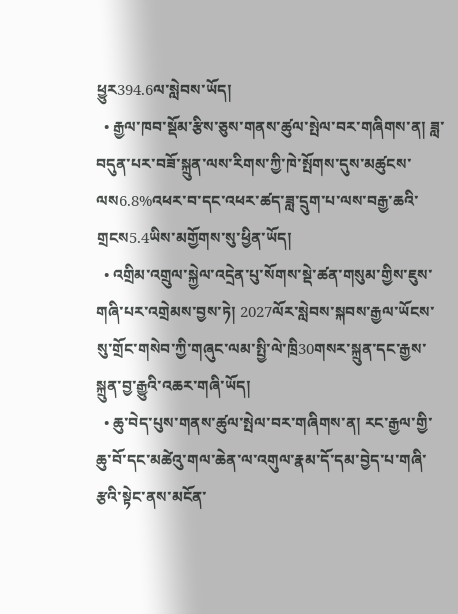ཕྱུར394.6ལ་སླེབས་ཡོད།
  • རྒྱལ་ཁབ་སྡོམ་རྩིས་ཅུས་གནས་ཚུལ་སྤེལ་བར་གཞིགས་ན། ཟླ་བདུན་པར་བཟོ་སྐྲུན་ལས་རིགས་ཀྱི་ཁེ་སྤོགས་དུས་མཚུངས་ལས6.8%འཕར་བ་དང་འཕར་ཚད་ཟླ་དྲུག་པ་ལས་བརྒྱ་ཆའི་གྲངས5.4ཡིས་མགྱོགས་སུ་ཕྱིན་ཡོད།
  • འགྲིམ་འགྲུལ་སྐྱེལ་འདྲེན་པུ་སོགས་སྡེ་ཚན་གསུམ་གྱིས་ཇུས་གཞི་པར་འགྲེམས་བྱས་ཏེ། 2027ལོར་སླེབས་སྐབས་རྒྱལ་ཡོངས་སུ་གྲོང་གསེབ་ཀྱི་གཞུང་ལམ་སྤྱི་ལེ་ཁྲི30གསར་སྐྲུན་དང་རྒྱས་སྐྲུན་བྱ་རྒྱུའི་འཆར་གཞི་ཡོད།
  • ཆུ་བེད་པུས་གནས་ཚུལ་སྤེལ་བར་གཞིགས་ན། རང་རྒྱལ་གྱི་ཆུ་བོ་དང་མཚེའུ་གལ་ཆེན་ལ་འགུལ་རྣམ་དོ་དམ་བྱེད་པ་གཞི་རྩའི་སྟེང་ནས་མངོན་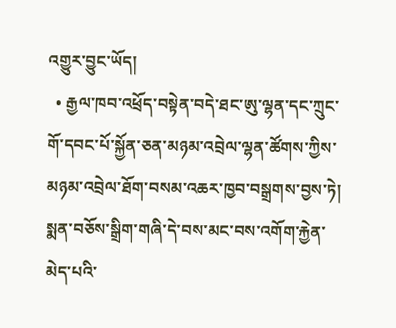འགྱུར་བྱུང་ཡོད།
  • རྒྱལ་ཁབ་འཕྲོད་བསྟེན་བདེ་ཐང་ཨུ་ལྷན་དང་ཀྲུང་གོ་དབང་པོ་སྐྱོན་ཅན་མཉམ་འབྲེལ་ལྷན་ཚོགས་ཀྱིས་མཉམ་འབྲེལ་ཐོག་བསམ་འཆར་ཁྱབ་བསྒྲགས་བྱས་ཏེ། སྨན་བཅོས་སྒྲིག་གཞི་དེ་བས་མང་བས་འགོག་རྐྱེན་མེད་པའི་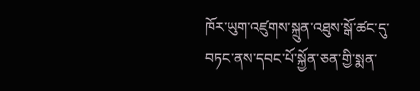ཁོར་ཡུག་འཛུགས་སྐྲུན་འཐུས་སྒོ་ཚང་དུ་བཏང་ནས་དབང་པོ་སྐྱོན་ཅན་གྱི་སྨན་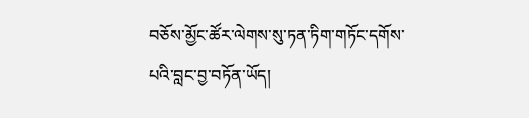བཅོས་མྱོང་ཚོར་ལེགས་སུ་ཏན་ཏིག་གཏོང་དགོས་པའི་བླང་བྱ་བཏོན་ཡོད།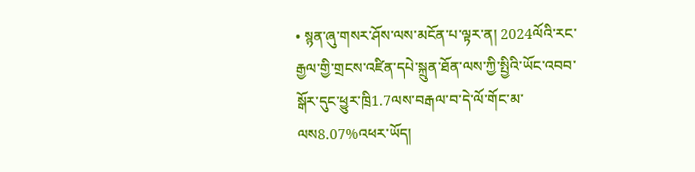• སྙན་ཞུ་གསར་ཤོས་ལས་མངོན་པ་ལྟར་ན། 2024ལོའི་རང་རྒྱལ་གྱི་གྲངས་འཛིན་དཔེ་སྐྲུན་ཐོན་ལས་ཀྱི་སྤྱིའི་ཡོང་འབབ་སྒོར་དུང་ཕྱུར་ཁྲི1.7ལས་བརྒལ་བ་དེ་ལོ་གོང་མ་ལས8.07%འཕར་ཡོད།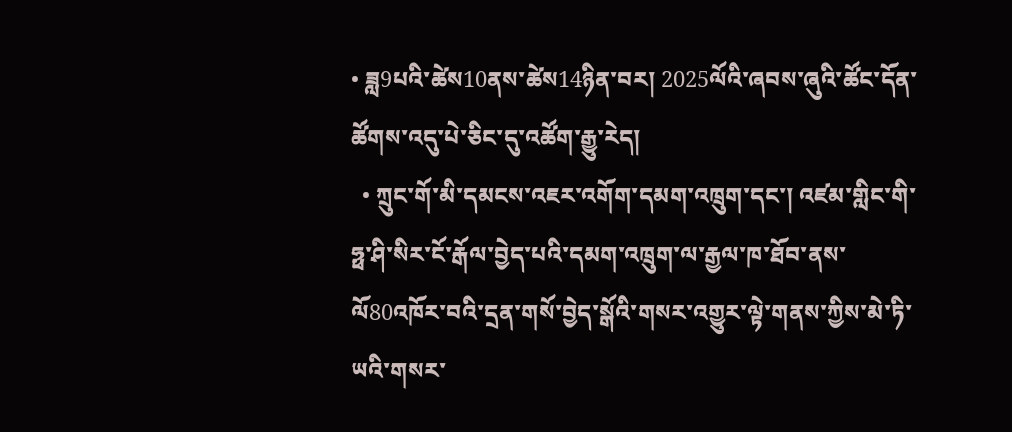• ཟླ9པའི་ཚེས10ནས་ཚེས14ཉིན་བར། 2025ལོའི་ཞབས་ཞུའི་ཚོང་དོན་ཚོགས་འདུ་པེ་ཅིང་དུ་འཚོག་རྒྱུ་རེད།
  • ཀྲུང་གོ་མི་དམངས་འཇར་འགོག་དམག་འཁྲུག་དང་། འཛམ་གླིང་གི་ཧྥ་ཤི་སིར་ངོ་རྒོལ་བྱེད་པའི་དམག་འཁྲུག་ལ་རྒྱལ་ཁ་ཐོབ་ནས་ལོ80འཁོར་བའི་དྲན་གསོ་བྱེད་སྒོའི་གསར་འགྱུར་ལྟེ་གནས་ཀྱིས་མེ་ཏི་ཡའི་གསར་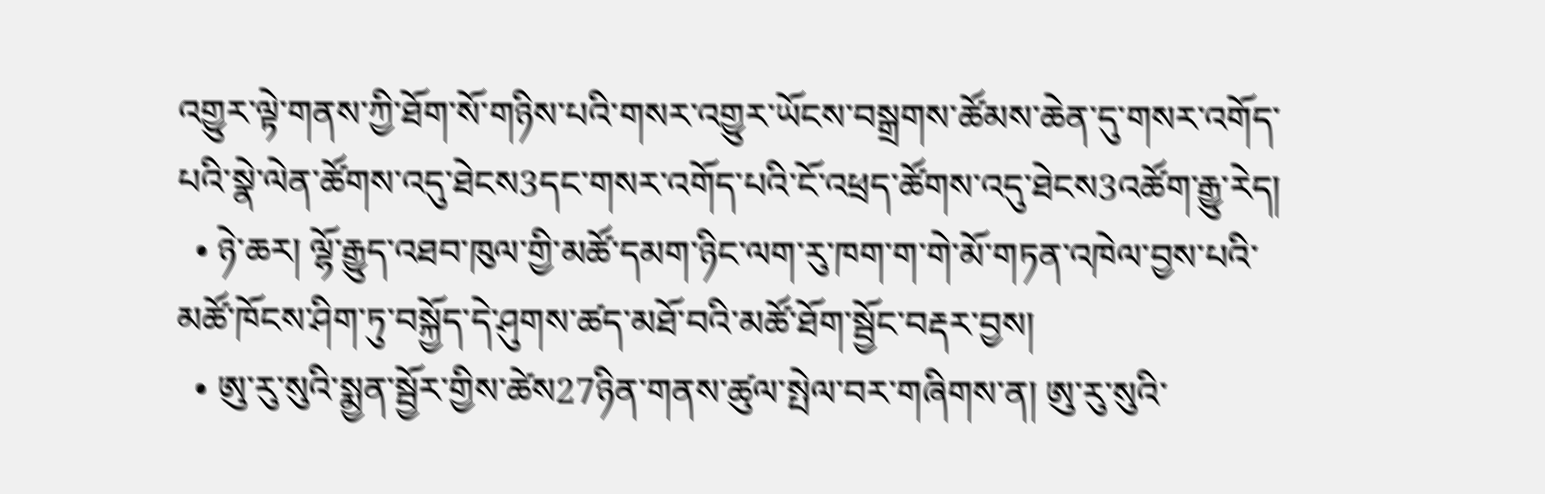འགྱུར་ལྟེ་གནས་ཀྱི་ཐོག་སོ་གཉིས་པའི་གསར་འགྱུར་ཡོངས་བསྒྲགས་ཚོམས་ཆེན་དུ་གསར་འགོད་པའི་སྣེ་ལེན་ཚོགས་འདུ་ཐེངས3དང་གསར་འགོད་པའི་ངོ་འཕྲད་ཚོགས་འདུ་ཐེངས3འཚོག་རྒྱུ་རེད།
  • ཉེ་ཆར། ལྷོ་རྒྱུད་འཐབ་ཁུལ་གྱི་མཚོ་དམག་ཉིང་ལག་རུ་ཁག་ག་གེ་མོ་གཏན་འཁེལ་བྱས་པའི་མཚོ་ཁོངས་ཤིག་ཏུ་བསྐྱོད་དེ་ཤུགས་ཚད་མཐོ་བའི་མཚོ་ཐོག་སྦྱོང་བརྡར་བྱས།
  • ཨུ་རུ་སུའི་སྨྱན་སྦྱོར་གྱིས་ཚེས27ཉིན་གནས་ཚུལ་སྤེལ་བར་གཞིགས་ན། ཨུ་རུ་སུའི་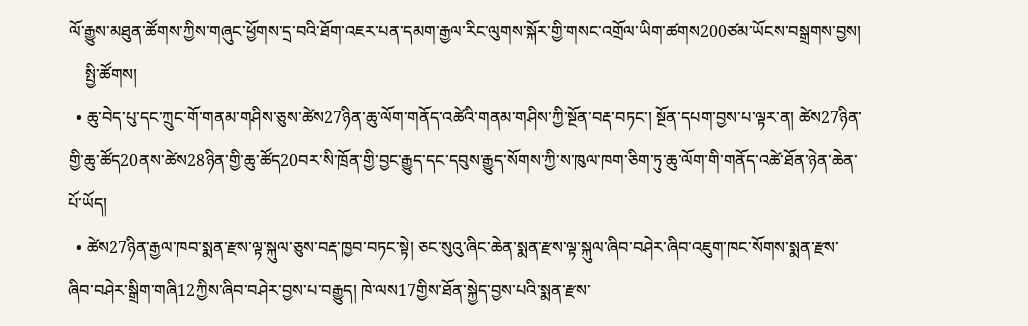ལོ་རྒྱུས་མཐུན་ཚོགས་ཀྱིས་གཞུང་ཕྱོགས་དྲ་བའི་ཐོག་འཇར་པན་དམག་རྒྱལ་རིང་ལུགས་སྐོར་གྱི་གསང་འགྲོལ་ཡིག་ཚགས200ཙམ་ཡོངས་བསྒྲགས་བྱས།
    སྤྱི་ཚོགས།
  • ཆུ་བེད་པུ་དང་ཀྲུང་གོ་གནམ་གཤིས་ཅུས་ཚེས27ཉིན་ཆུ་ལོག་གནོད་འཚེའི་གནམ་གཤིས་ཀྱི་སྔོན་བརྡ་བཏང་། སྔོན་དཔག་བྱས་པ་ལྟར་ན། ཚེས27ཉིན་གྱི་ཆུ་ཚོད20ནས་ཚེས28ཉིན་གྱི་ཆུ་ཚོད20བར་སི་ཁྲོན་གྱི་བྱང་རྒྱུད་དང་དབུས་རྒྱུད་སོགས་ཀྱི་ས་ཁུལ་ཁག་ཅིག་ཏུ་ཆུ་ལོག་གི་གནོད་འཚེ་ཐོན་ཉེན་ཆེན་པོ་ཡོད།
  • ཚེས27ཉིན་རྒྱལ་ཁབ་སྨན་རྫས་ལྟ་སྐུལ་ཅུས་བརྡ་ཁྱབ་བཏང་སྟེ། ཅང་སུའུ་ཞིང་ཆེན་སྨན་རྫས་ལྟ་སྐུལ་ཞིབ་བཤེར་ཞིབ་འཇུག་ཁང་སོགས་སྨན་རྫས་ཞིབ་བཤེར་སྒྲིག་གཞི12ཀྱིས་ཞིབ་བཤེར་བྱས་པ་བརྒྱུད། ཁེ་ལས17གྱིས་ཐོན་སྐྱེད་བྱས་པའི་སྨན་རྫས་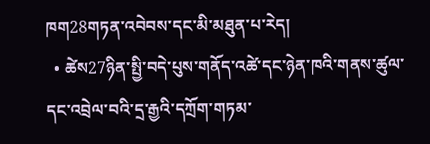ཁག28གཏན་འབེབས་དང་མི་མཐུན་པ་རེད།
  • ཚེས27ཉིན་སྤྱི་བདེ་པུས་གནོད་འཚེ་དང་ཉེན་ཁའི་གནས་ཚུལ་དང་འབྲེལ་བའི་དྲ་རྒྱའི་དཀྲོག་གཏམ་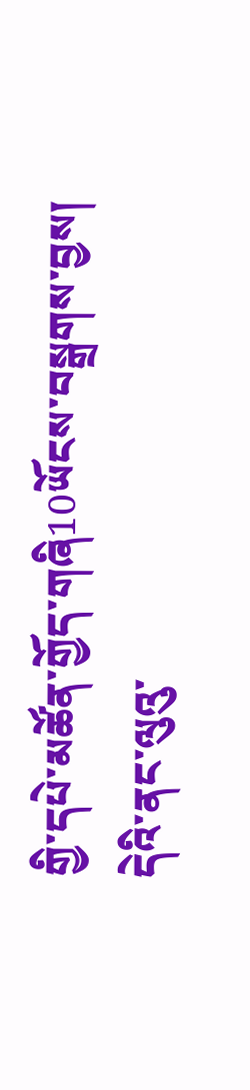གྱི་དཔེ་མཚོན་གྱོད་གཞི10ཡོངས་བསྒྲགས་བྱས། དེའི་ནང་ལུའུ་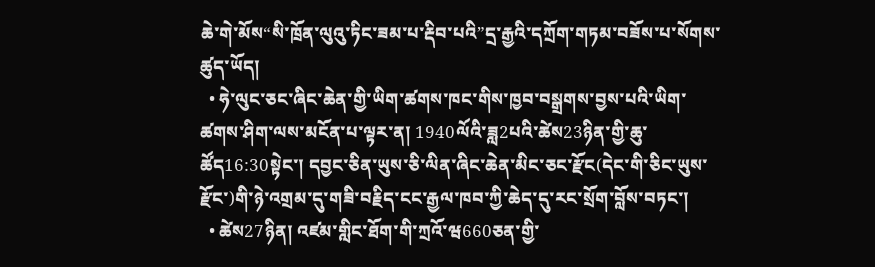ཆེ་གེ་མོས“སི་ཁྲོན་ལུའུ་ཏིང་ཟམ་པ་རྡིབ་པའི”དྲ་རྒྱའི་དཀྲོག་གཏམ་བཟོས་པ་སོགས་ཚུད་ཡོད།
  • ཧེ་ལུང་ཅང་ཞིང་ཆེན་གྱི་ཡིག་ཚགས་ཁང་གིས་ཁྱབ་བསྒྲགས་བྱས་པའི་ཡིག་ཚགས་ཤིག་ལས་མངོན་པ་ལྟར་ན། 1940ལོའི་ཟླ2པའི་ཚེས23ཉིན་གྱི་ཆུ་ཚོད16:30སྟེང་། དབྱང་ཅིན་ཡུས་ཅི་ལིན་ཞིང་ཆེན་མིང་ཅང་རྫོང(དེང་གི་ཅིང་ཡུས་རྫོང་)གི་ཉེ་འགྲམ་དུ་གཟི་བརྗིད་ངང་རྒྱལ་ཁབ་ཀྱི་ཆེད་དུ་རང་སྲོག་བློས་བཏང་།
  • ཚེས27ཉིན། འཛམ་གླིང་ཐོག་གི་ཀྲའོ་ཝ660ཅན་གྱི་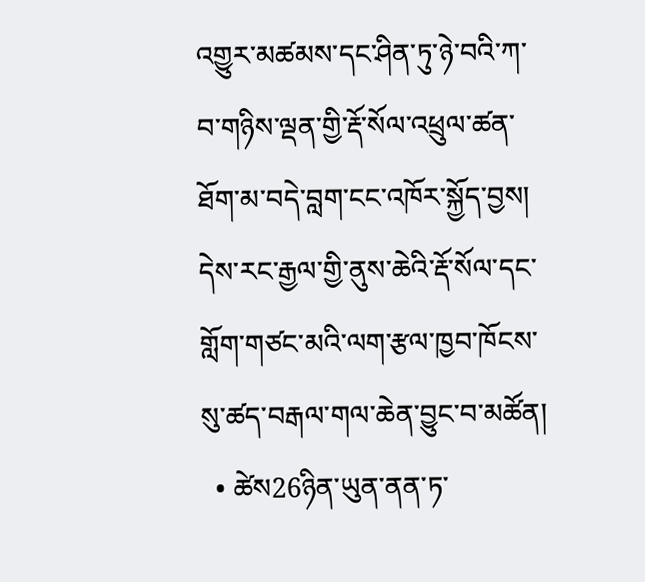འགྱུར་མཚམས་དང་ཤིན་ཏུ་ཉེ་བའི་ཀ་བ་གཉིས་ལྡན་གྱི་རྡོ་སོལ་འཕྲུལ་ཚན་ཐོག་མ་བདེ་བླག་ངང་འཁོར་སྐྱོད་བྱས། དེས་རང་རྒྱལ་གྱི་ནུས་ཆེའི་རྡོ་སོལ་དང་གློག་གཙང་མའི་ལག་རྩལ་ཁྱབ་ཁོངས་སུ་ཚད་བརྒལ་གལ་ཆེན་བྱུང་བ་མཚོན།
  • ཚེས26ཉིན་ཡུན་ནན་ཏ་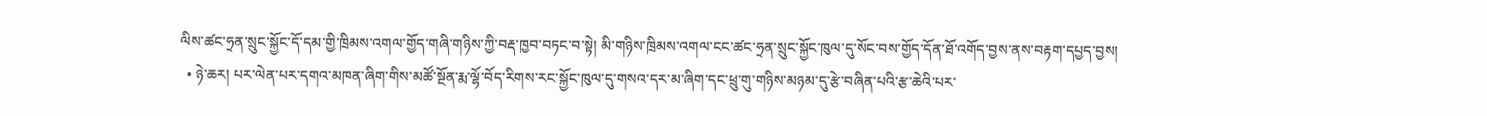ལིས་ཚང་ཧྲན་སྲུང་སྐྱོང་དོ་དམ་གྱི་ཁྲིམས་འགལ་གྱོད་གཞི་གཉིས་ཀྱི་བརྡ་ཁྱབ་བཏང་བ་སྟེ། མི་གཉིས་ཁྲིམས་འགལ་ངང་ཚང་ཧྲན་སྲུང་སྐྱོང་ཁུལ་དུ་སོང་བས་གྱོད་དོན་ཐོ་འགོད་བྱས་ནས་བརྟག་དཔྱད་བྱས།
  • ཉེ་ཆར། པར་ལེན་པར་དགའ་མཁན་ཞིག་གིས་མཚོ་སྔོན་རྨ་ལྷོ་བོད་རིགས་རང་སྐྱོང་ཁུལ་དུ་གསའ་དར་མ་ཞིག་དང་ཕྲུ་གུ་གཉིས་མཉམ་དུ་རྩེ་བཞིན་པའི་རྩ་ཆེའི་པར་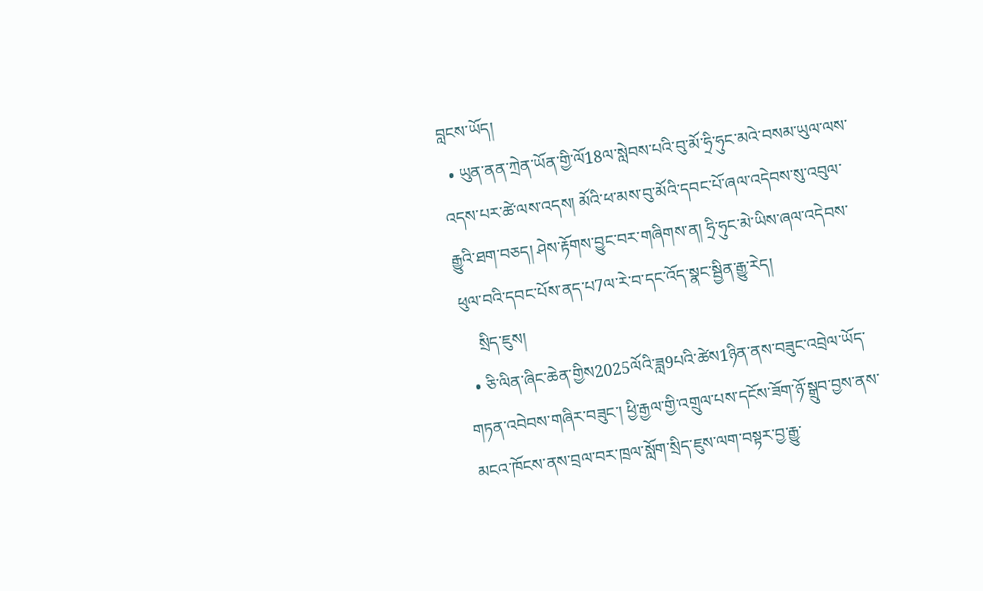བླངས་ཡོད།
  • ཡུན་ནན་ཀྲེན་ཡོན་གྱི་ལོ18ལ་སླེབས་པའི་བུ་མོ་ཧྲི་ཧུང་མའེ་བསམ་ཡུལ་ལས་འདས་པར་ཚེ་ལས་འདས། མོའི་ཕ་མས་བུ་མོའི་དབང་པོ་ཞལ་འདེབས་སུ་འབུལ་རྒྱུའི་ཐག་བཅད། ཤེས་རྟོགས་བྱུང་བར་གཞིགས་ན། ཧྲི་ཧུང་མེ་ཡིས་ཞལ་འདེབས་ཕུལ་བའི་དབང་པོས་ནད་པ7ལ་རེ་བ་དང་འོད་སྣང་སྦྱིན་རྒྱུ་རེད།
    སྲིད་ཇུས།
  • ཅི་ལིན་ཞིང་ཆེན་གྱིས2025ལོའི་ཟླ9པའི་ཚེས1ཉིན་ནས་བཟུང་འབྲེལ་ཡོད་གཏན་འབེབས་གཞིར་བཟུང་། ཕྱི་རྒྱལ་གྱི་འགྲུལ་པས་དངོས་ཟོག་ཉོ་སྒྲུབ་བྱས་ནས་མངའ་ཁོངས་ནས་བྲལ་བར་ཁྲལ་སློག་སྲིད་ཇུས་ལག་བསྟར་བྱ་རྒྱུ་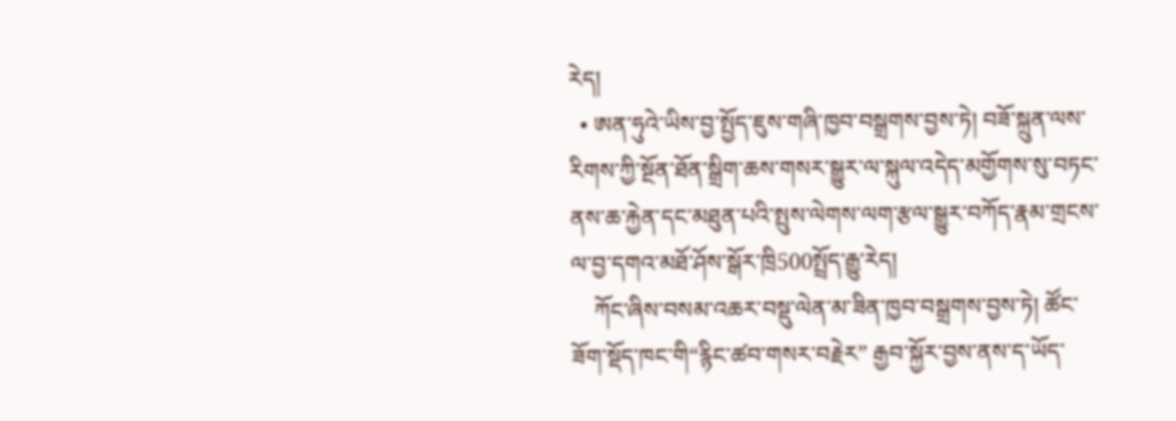རེད།
  • ཨན་ཧུའེ་ཡིས་བྱ་སྤྱོད་ཇུས་གཞི་ཁྱབ་བསྒྲགས་བྱས་ཏེ། བཟོ་སྐྲུན་ལས་རིགས་ཀྱི་སྔོན་ཐོན་སྒྲིག་ཆས་གསར་སྒྱུར་ལ་སྐུལ་འདེད་མགྱོགས་སུ་བཏང་ནས་ཆ་རྐྱེན་དང་མཐུན་པའི་སྤུས་ལེགས་ལག་རྩལ་སྒྱུར་བཀོད་རྣམ་གྲངས་ལ་བྱ་དགའ་མཐོ་ཤོས་སྒོར་ཁྲི500སྤྲོད་རྒྱུ་རེད།
    ཀོང་ཞིས་བསམ་འཆར་བསྡུ་ལེན་མ་ཟིན་ཁྱབ་བསྒྲགས་བྱས་ཏེ། ཚོང་ཟོག་སྡོད་ཁང་གི“རྙིང་ཚབ་གསར་བརྗེར” རྒྱབ་སྐྱོར་བྱས་ནས་ད་ཡོད་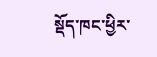སྡོད་ཁང་ཕྱིར་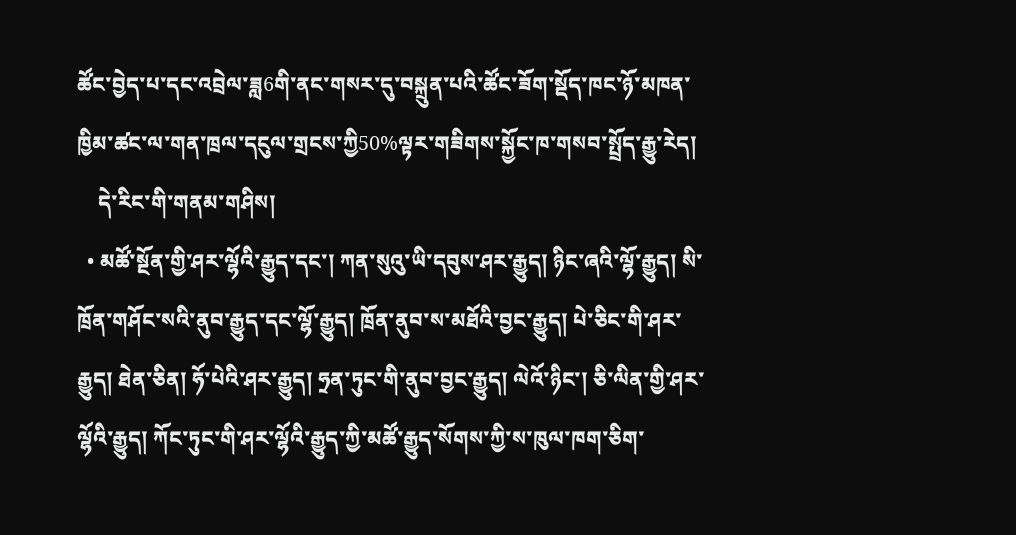ཚོང་བྱེད་པ་དང་འབྲེལ་ཟླ6གི་ནང་གསར་དུ་བསྐྲུན་པའི་ཚོང་ཟོག་སྡོད་ཁང་ཉོ་མཁན་ཁྱིམ་ཚང་ལ་གན་ཁྲལ་དངུལ་གྲངས་ཀྱི50%ལྟར་གཟིགས་སྐྱོང་ཁ་གསབ་སྤྲོད་རྒྱུ་རེད།
    དེ་རིང་གི་གནམ་གཤིས།
  • མཚོ་སྔོན་གྱི་ཤར་ལྷོའི་རྒྱུད་དང་། ཀན་སུའུ་ཡི་དབུས་ཤར་རྒྱུད། ཉིང་ཞའི་ལྷོ་རྒྱུད། སི་ཁྲོན་གཤོང་སའི་ནུབ་རྒྱུད་དང་ལྷོ་རྒྱུད། ཁྲོན་ནུབ་ས་མཐོའི་བྱང་རྒྱུད། པེ་ཅིང་གི་ཤར་རྒྱུད། ཐེན་ཅིན། ཧོ་པེའི་ཤར་རྒྱུད། ཧྲན་ཏུང་གི་ནུབ་བྱང་རྒྱུད། ལེའོ་ཉིང་། ཅི་ལིན་གྱི་ཤར་ལྷོའི་རྒྱུད། ཀོང་ཏུང་གི་ཤར་ལྷོའི་རྒྱུད་ཀྱི་མཚོ་རྒྱུད་སོགས་ཀྱི་ས་ཁུལ་ཁག་ཅིག་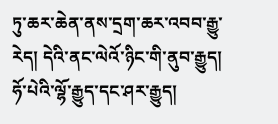ཏུ་ཆར་ཆེན་ནས་དྲག་ཆར་འབབ་རྒྱུ་རེད། དེའི་ནང་ལེའོ་ཉིང་གི་ནུབ་རྒྱུད། ཧོ་པེའི་ལྷོ་རྒྱུད་དང་ཤར་རྒྱུད།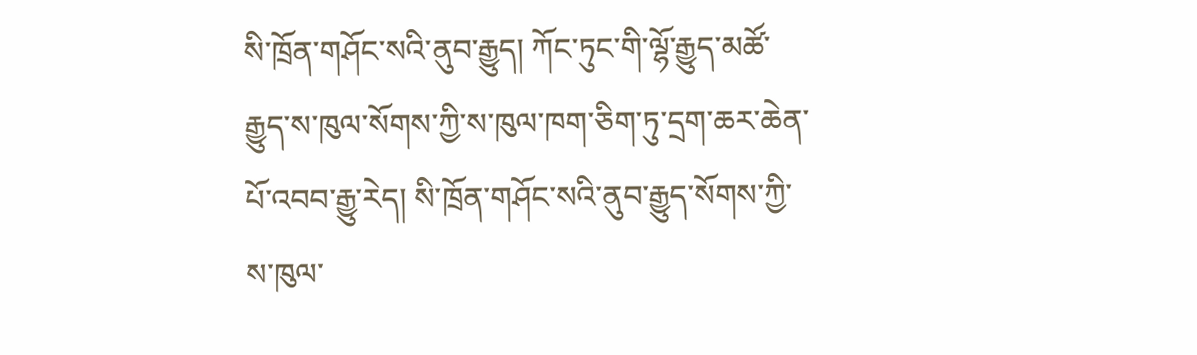སི་ཁྲོན་གཤོང་སའི་ནུབ་རྒྱུད། ཀོང་ཏུང་གི་ལྷོ་རྒྱུད་མཚོ་རྒྱུད་ས་ཁུལ་སོགས་ཀྱི་ས་ཁུལ་ཁག་ཅིག་ཏུ་དྲག་ཆར་ཆེན་པོ་འབབ་རྒྱུ་རེད། སི་ཁྲོན་གཤོང་སའི་ནུབ་རྒྱུད་སོགས་ཀྱི་ས་ཁུལ་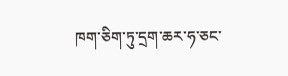ཁག་ཅིག་ཏུ་དྲག་ཆར་ཧ་ཅང་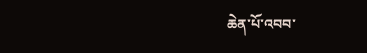ཆེན་པོ་འབབ་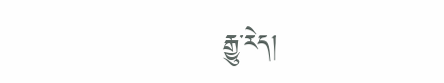རྒྱུ་རེད།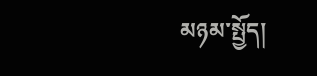མཉམ་སྤྱོད།